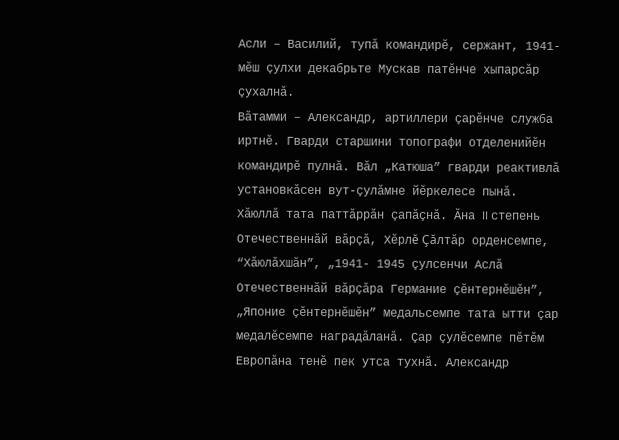Асли – Василий, тупă командирĕ, сержант, 1941-мĕш çулхи декабрьте Мускав патĕнче хыпарсăр çухалнă.
Вăтамми – Александр, артиллери çарĕнче служба иртнĕ. Гварди старшини топографи отделенийĕн командирĕ пулнă. Вăл „Катюша” гварди реактивлă установкăсен вут-çулăмне йĕркелесе пынă. Хăюллă тата паттăррăн çапăçнă. Ăна II степень Отечественнăй вăрçă, Хĕрлĕ Çăлтăр орденсемпе, “Хăюлăхшăн”, „1941- 1945 çулсенчи Аслă Отечественнăй вăрçăра Германие çĕнтернĕшĕн”, „Японие çĕнтернĕшĕн” медальсемпе тата ытти çар медалĕсемпе наградăланă. Çар çулĕсемпе пĕтĕм Европăна тенĕ пек утса тухнă. Александр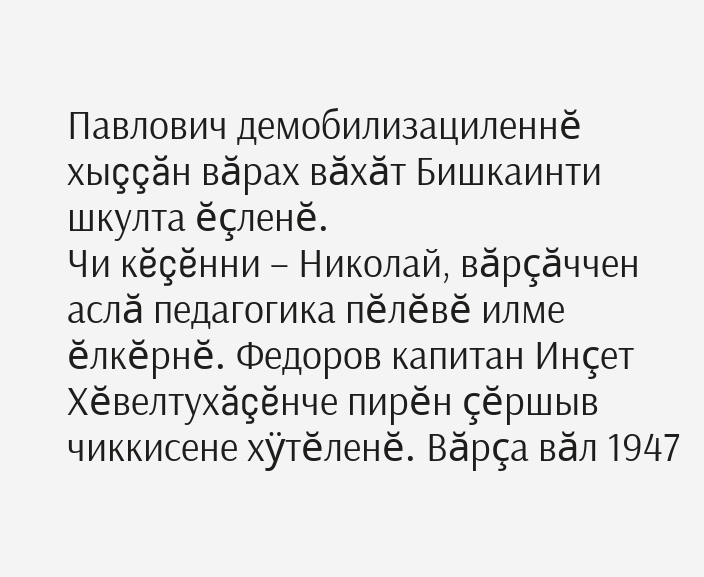Павлович демобилизациленнĕ хыççăн вăрах вăхăт Бишкаинти шкулта ĕçленĕ.
Чи кĕçĕнни – Николай, вăрçăччен аслă педагогика пĕлĕвĕ илме ĕлкĕрнĕ. Федоров капитан Инçет Хĕвелтухăçĕнче пирĕн çĕршыв чиккисене хÿтĕленĕ. Вăрçа вăл 1947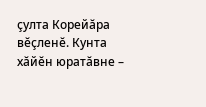çулта Корейăра вĕçленĕ. Кунта хăйĕн юратăвне –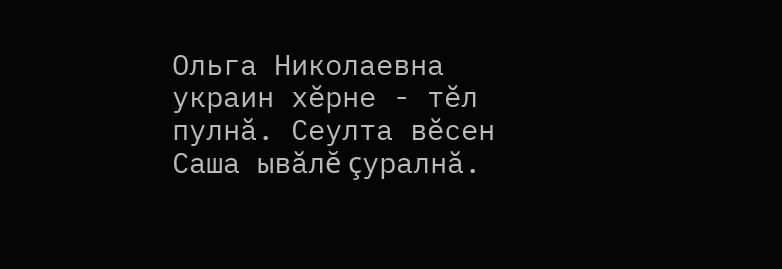Ольга Николаевна украин хĕрне - тĕл пулнă. Сеулта вĕсен Саша ывăлĕ çуралнă.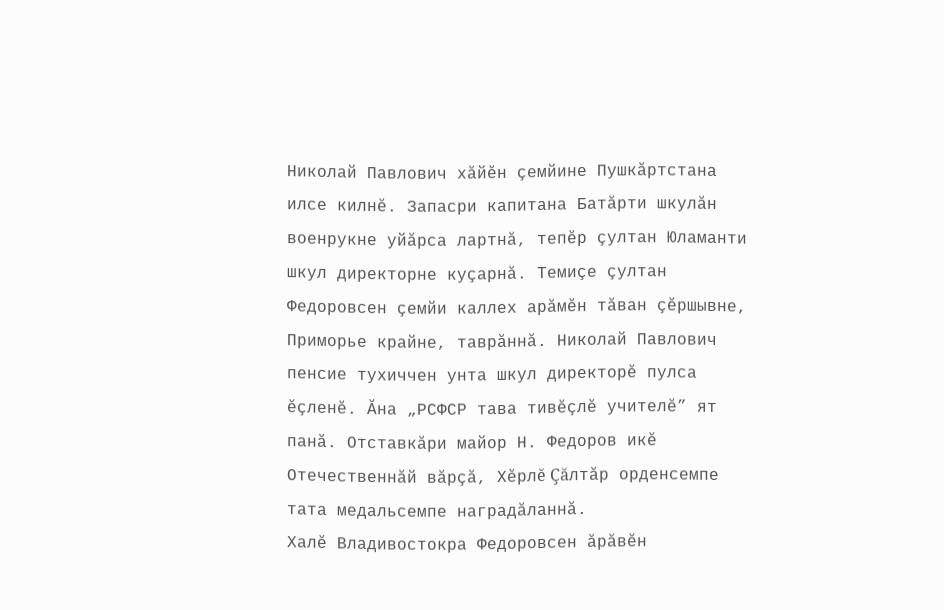Николай Павлович хăйĕн çемйине Пушкăртстана илсе килнĕ. Запасри капитана Батăрти шкулăн военрукне уйăрса лартнă, тепĕр çултан Юламанти шкул директорне куçарнă. Темиçе çултан Федоровсен çемйи каллех арăмĕн тăван çĕршывне, Приморье крайне, таврăннă. Николай Павлович пенсие тухиччен унта шкул директорĕ пулса ĕçленĕ. Ăна „РСФСР тава тивĕçлĕ учителĕ” ят панă. Отставкăри майор Н. Федоров икĕ Отечественнăй вăрçă, Хĕрлĕ Çăлтăр орденсемпе тата медальсемпе наградăланнă.
Халĕ Владивостокра Федоровсен ăрăвĕн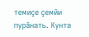темиçе çемйи пурăнать. Кунта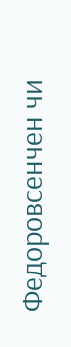Федоровсенчен чи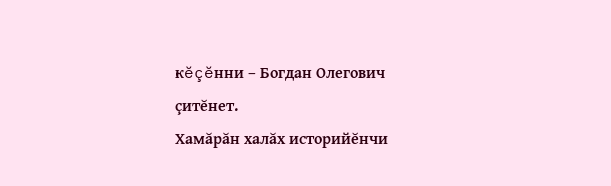кĕçĕнни – Богдан Олегович çитĕнет.
Хамăрăн халăх историйĕнчи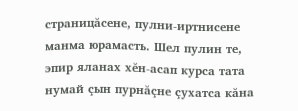страницăсене, пулни-иртнисене манма юрамасть. Шел пулин те, эпир яланах хĕн-асап курса тата нумай çын пурнăçне çухатса кăна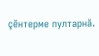çĕнтерме пултарнă.